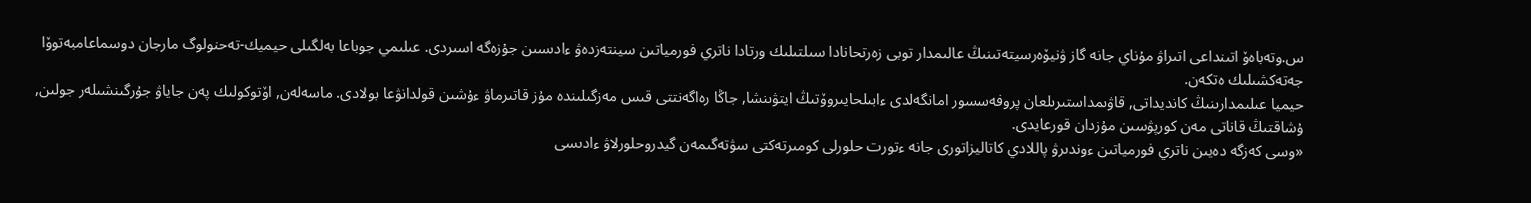س.وتەباەۆ اتىنداعى اتىراۋ مۇناي جانە گاز ۋنيۆەرسيتەتىنىڭ عالىمدار توبى زەرتحانادا سىلتىلىك ورتادا ناتري فورمياتىن سينتەزدەۋ ءادىسىن جۇزەگە اسىردى. عىلىمي جوباعا بەلگىلى حيميك-تەحنولوگ مارجان دوسماعامبەتوۆا جەتەكشىلىك ەتكەن.
حيميا عىلىمدارىنىڭ كانديداتى, قاۋىمداستىرىلعان پروفەسسور امانگەلدى ءابىلحايىروۆتىڭ ايتۋىنشا, جاڭا رەاگەنتتى قىس مەزگىلىندە مۇز قاتىرماۋ ءۇشىن قولدانۋعا بولادى. ماسەلەن, اۆتوكولىك پەن جاياۋ جۇرگىنشىلەر جولىن, ۇشاقتىڭ قاناتى مەن كورپۋسىن مۇزدان قورعايدى.
«وسى كەزگە دەيىن ناتري فورمياتىن ءوندىرۋ پاللادي كاتاليزاتورى جانە ءتورت حلورلى كومىرتەكتى سۋتەگىمەن گيدروحلورلاۋ ءادىسى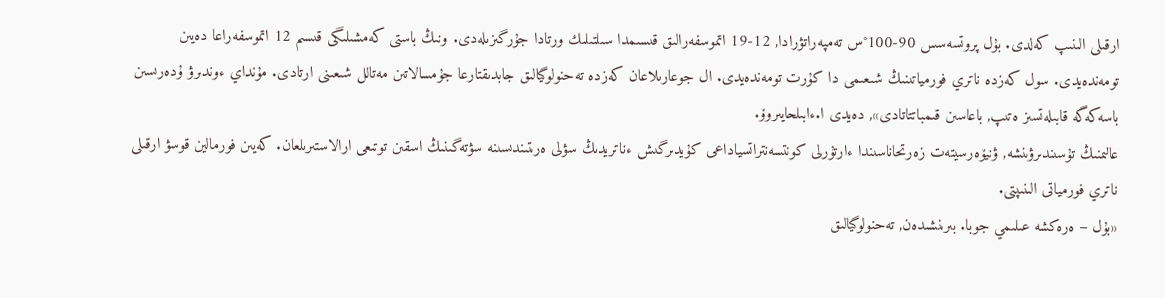ارقىلى الىنىپ كەلدى. بۇل پروتسەسس 90-100°س تەمپەراتۋرادا, 12-19 اتموسفەرالىق قىسىمدا سىلتىلىك ورتادا جۇرگىزىلەدى. ونىڭ باستى كەمشىلىگى قىسىم 12 اتموسفەراعا دەيىن تومەندەيدى. سول كەزدە ناتري فورمياتىنىڭ شىعىمى دا كۇرت تومەندەيدى. ال جوعارىلاعان كەزدە تەحنولوگيالىق جابدىقتارعا جۇمسالاتىن مەتالل شىعىنى ارتادى. مۇنداي ءوندىرۋ ۇدەرىسىن باسەكەگە قابىلەتسىز ەتىپ, باعاسىن قىمباتتاتادى», دەيدى ا.ءابىلحايىروۆ.
عالىمنىڭ تۇسىندىرۋىنشە, ۋنيۆەرسيتەت زەرتحاناسىندا ءارتۇرلى كونتسەنتراتسياداعى كۇيدىرگىش ءناتريدىڭ سۋلى ەرىتىندىسىنە سۋتەگىنىڭ اسقىن توتىعى ارالاستىرىلعان. كەيىن فورمالين قوسۋ ارقىلى ناتري فورمياتى الىنىپتى.
«بۇل – ەرەكشە عىلىمي جوبا. بىرىنشىدەن, تەحنولوگيالىق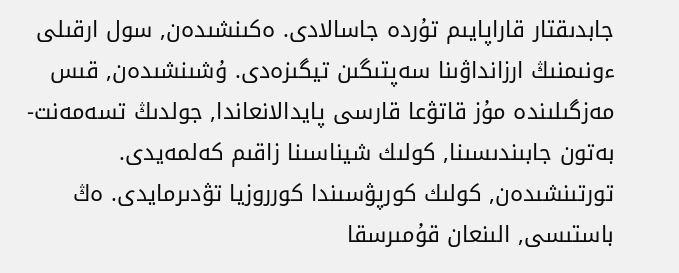جابدىقتار قاراپايىم تۇردە جاسالادى. ەكىنشىدەن, سول ارقىلى ءونىمنىڭ ارزانداۋىنا سەپتىگىن تيگىزەدى. ۇشىنشىدەن, قىس مەزگىلىندە مۇز قاتۋعا قارسى پايدالانعاندا, جولدىڭ تسەمەنت-بەتون جابىندىسىنا, كولىك شيناسىنا زاقىم كەلمەيدى. تورتىنشىدەن, كولىك كورپۋسىندا كورروزيا تۋدىرمايدى. ەڭ باستىسى, الىنعان قۇمىرسقا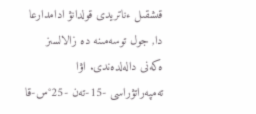قىشقىل ءناتريدى قولدانۋ ادامدارعا دا, جول توسەمىنە دە زالالسىز ەكەنى دالەلدەندى. اۋا تەمپەراتۋراسى -15-تەن -25°س-قا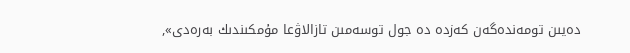دەيىن تومەندەگەن كەزدە دە جول توسەمىن تازالاۋعا مۇمكىندىك بەرەدى»,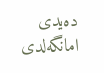دەيدى امانگەلدى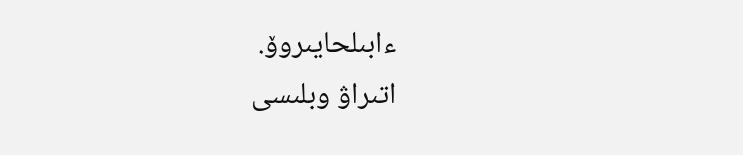ءابىلحايىروۆ.
اتىراۋ وبلىسى